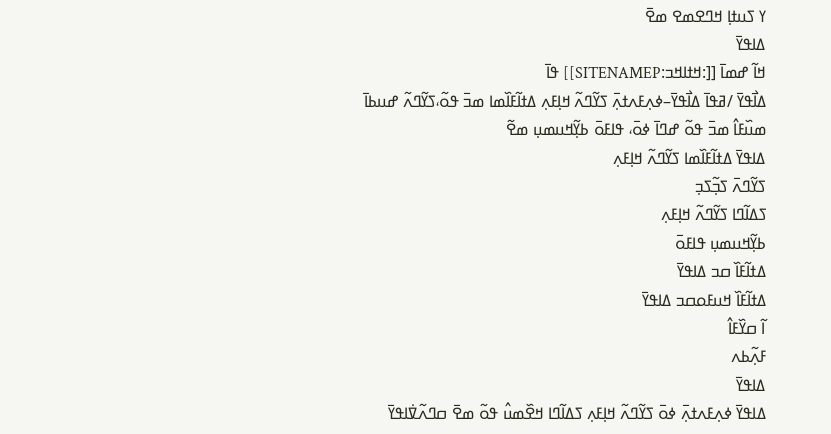ߌ ߖߎߙߊ߲ ߞߣߐߘߐ ߘߐ߫
ߡߊߟߌ߫
ߞߊ߬ ߝߘߊ߫ [[:ߞߙߊߞߏ:SITENAMEP]] ߟߊ߫
ߡߊ߯ߟߌ߫ /ߥߟߊ߫ ߡߊ߯ߟߌ߫–ߦߍ߲ߓߍߙߍ߲߫ ߖߌ߬ߣߍ߬ ߞߊ߲ߓߍ߲ ߡߙߊ߬ߓߊ߰ߘߊ ߘߏ߫ ߟߋ߬،ߖߌ߬ߣߍ߬ ߝߎߕߊ߫ ߘߎ߰ߓߊ߮ ߘߏ߫ ߟߋ߬ ߝߣߊ߫ ߦߋ߫، ߟߊߓߋ߫ ߕߌ߲߬ߞߎߘߎ߲ ߘߐ߬
ߡߊߟߌ߫ ߡߙߊ߬ߓߊ߰ߘߊ ߖߌ߬ߣߍ߬ ߞߊ߲ߓߍ߲
ߖߌ߬ߣߍ߫ ߖߏ߲߬ߖߏ߲
ߖߡߊ߬ߣߊ ߖߌ߬ߣߍ߬ ߞߊ߲ߓߍ߲
ߕߌ߲߬ߞߎߘߎ߲ ߟߊߓߋ߫
ߡߙߊ߬ߓߊ߰ ߛߏ ߡߊߟߌ߫
ߡߙߊ߬ߓߊ߰ ߞߎߓߋߛߏ ߡߊߟߌ߫
ߊ߬ ߛߌ߰ߓߊ߮
ߓߍ߲߬ߕߍ
ߡߊߟߌ߫
ߡߊߟߌ߫ ߦߍ߲ߓߍߙߍ߲߫ ߦߋ߫ ߖߌ߬ߣߍ߬ ߞߊ߲ߓߍ߲ ߖߡߊ߬ߣߊ ߞߐ߰ߘߎ߮ ߟߋ߬ ߘߐ߫ ߛߣߍ߬ߜ߭ߊߟߌ߫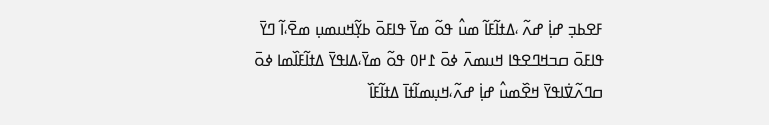ߓߐߕߏ߲ ߝߊ߲߭ ߝߍ߬ ،ߡߙߊ߬ߓߊ߬ ߘߎ߮ ߟߋ߬ ߘߌ߫ ߟߊߓߋ߫ ߕߌ߲߬ߞߎߘߎ߲ ߘߐ߫،ߊ߬ ߣߌ߫ ߟߊߓߋ߫ ߛߏߞߣߐߟߊ ߞߎߘߍ߫ ߦߋ߫ ߁߂߀ ߟߋ߬ ߘߌ߫،ߡߊߟߌ߫ ߡߙߊ߬ߓߊ߰ߘߊ ߦߋ߫ ߛߣߍ߬ߜ߭ߊߟߌ߫ ߞߐ߰ߘߎ߮ ߝߊ߲߭ ߝߍ߬،ߞߎ߲ߘߊ߬ߙߊ߫ ߡߙߊ߬ߓߊ߰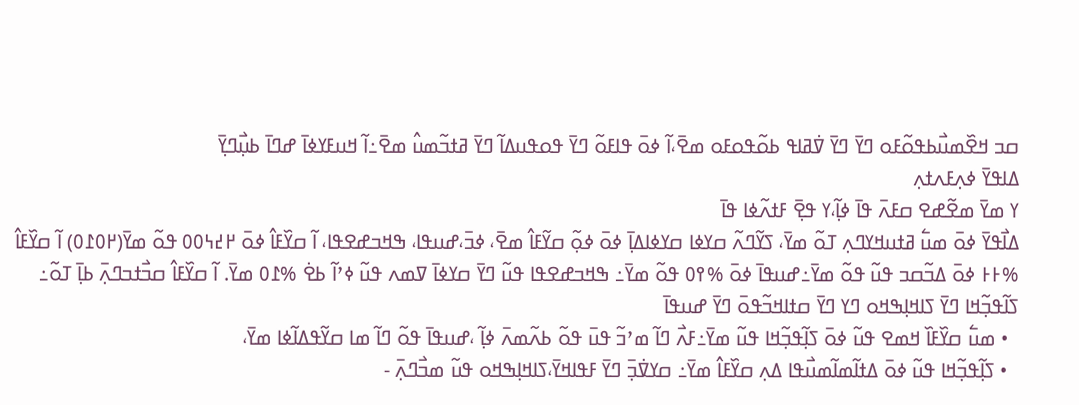ߛߏ ߞߐ߰ߘߎ߯ߕߟߋ߬ߓߋ ߣߌ߫ ߣߌ߫ ߜ߭ߥߊߟ ߕߋ߬ߟߋߓߋ ߘߐ߫،ߊ߬ ߦߋ߫ ߟߊߓߋ߬ ߣߌ߫ ߟߋߟߎߡߊ߬ ߣߌ߫ ߥߙߏ߬ߘߎ߮ ߘߐ߫߸ߊ߬ ߞߎߓߌߦߊ߫ ߝߣߊ߫ ߕߎ߲߯ߣߌ߲߫
ߡߊߟߌ߫ ߦߍ߲ߓߍߙߍ߲
ߌ ߘߌ߫ ߘߐ߬ߝߐ ߛߓߍ߫ ߟߊ߫ ߦߊ߲߬،ߌ ߟߐ߲߫ ߓߙߍ߬ߦߊ ߟߊ߫
ߡߊ߯ߟߌ߫ ߦߋ߫ ߘߎ߱ ߥߙߎߞߌߣߍ߲ ߠߋ߬ ߘߌ߫، ߖߌ߬ߣߍ߬ ߛߌߦߊ ߛߌߦߊߡߊ߲߫ ߦߋ߫ ߦߋ߲߬ ߛߌ߬ߓߊ߮ ߘߐ߫، ߦߏ߫،ߝߎߟߊ، ߒߞߏߝߐߟߊ، ߊ߬ ߛߌ߰ߓߊ߮ ߦߋ߫ ߂߄߆߀߀ ߟߋ߬ ߘߌ߫(߂߀߁߀) ߊ߬ ߛߌ߰ߓߊ߮ %߅߅ ߦߋ߫ ߡߏ߬ߛߏ ߟߎ߬ ߟߋ߬ ߘߌ߫߸ߝߎߟߊ߫ ߦߋ߫ %߉߀ ߟߋ߬ ߘߌ߫߸ ߒߞߏߝߐߟߊ ߟߎ߬ ߣߌ߫ ߛߌߦߊ߫ ߜߘߍ ߟߎ߬ ߦߴߊ߬ ߕߐ߭ %߁߀ ߘߌ߫. ߊ߬ ߛߌ߰ߓߊ߮ ߛߏ߯ߙߏߣߍ߲߫ ߕߊ߲߫ ߠߋ߬߸ ߖߊ߬ߟߏ߲߬ߞߊ ߣߌ߫ ߖߊߞߊ߲ߒߞߋ ߣߌ ߣߌ߫ ߛߙߊߞߏ߬ߟߋ߫ ߣߌ߫ ߝߎߟߊ߫
  • ߘߎ߱ ߛߌ߰ߓߊ߰ ߞߘߐ ߟߎ߬ ߦߋ߫ ߖߊ߲߬ߟߏ߲߬ߞߊ ߟߎ߬ ߘߌ߫߸ߓߍ߯ ߣߊ߬ ߘߴߏ߬ ߟߎ߫ ߟߋ߬ ߕߍ߬ߘߍ߫ ߦߊ߲߬ ،ߝߎߟߊ߫ ߟߋ߬ ߣߊ߬ ߘߊ ߛߌ߬ߟߡߊ߬ߦߊ ߘߌ߫،
  • ߖߊ߲߬ߟߏ߲߬ߞߊ ߟߎ߬ ߦߋ߫ ߡߙߊ߬ߘߊ߬ߘߎ߯ߟߊ ߡߍ߲ ߛߌ߰ߓߊ߮ ߘߌ߫߸ ߛߌߜ߭ߏ߲߫ ߣߌ߫ ߓߟߊߞߌ߫،ߖߊߞߊ߲ߒߞߋ ߟߎ߬ ߘߏ߯ߣߍ߲߫ -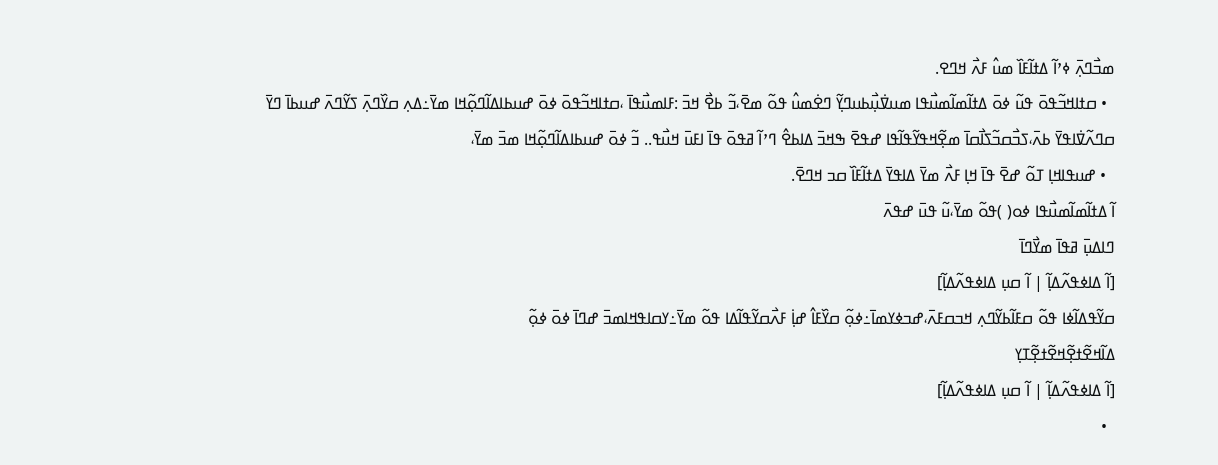ߘߏ߯ߣߍ߲߫ ߦߴߊ߬ ߡߙߊ߬ߓߊ߰ ߘߎ߮ ߓߍ߯ ߞߣߐ.
  • ߛߙߊߞߏ߬ߟߋ߫ ߟߎ߬ ߦߋ߫ ߡߙߊ߬ߘߊ߬ߘߎ߯ߟߊ ߘߎߜ߭ߎ߲߯ߕߎߣߌ߲߬ ߣߐ߭ߘߎ߮ ߟߋ߬ ߘߐ߫،ߏ߬ ߕߐ߯ ߞߏ߫ :ߓߊߘߎ߯ߟߊ߫ ،ߛߙߊߞߏ߬ߟߋ߫ ߦߋ߫ ߝߎߕߊߡߊ߬ߣߋ߲߬ߞߊ ߘߌ߫߸ߡߍ߲ ߛߌ߰ߣߍ߲߫ ߖߌ߬ߣߍ߫ ߝߎߕߊ߫ ߣߌ߫ ߛߣߍ߬ߜ߭ߊߟߌ߫ ߕߍ߫،ߖߏ߯ߛߏ߬ߖߊ߯ߛߊ߫ ߘߐ߲߬ߞߟߌ߬ߟߊ߬ߟߊ ߝߟߐ߫ ߒߞߏ߫ ߡߊߕߐ߮ ߣߴߊ߬ ߥߟߋ߫ ߟߊ߫ ߊߓߎ߫ ߞߎ߯ߟ.. ߏ߬ ߦߋ߫ ߝߎߕߊߡߊ߬ߣߋ߲߬ߞߊ ߘߏ߫ ߘߌ߫،
  • ߝߎߟߊߞߊ߲ ߠߋ߬ ߝߐ߫ ߟߊ߫ ߞߊ߲ ߓߍ߯ ߘߌ߫ ߡߊߟߌ߫ ߡߙߊ߬ߓߊ߰ ߛߏ ߞߣߐ߫.
ߊ߬ ߡߙߊ߬ߘߊ߬ߘߎ߯ߟߊ ߦߋ( )ߟߋ߬ ߘߌ߫،ߎ߬ ߟߎ߫ ߝߟߍ߫
ߣߊߡߎ߲߫ ߥߟߊ߫ ߘߌ߯ߣߊ߫
[ߊ߬ ߡߊߦߟߍ߬ߡߊ߲߬ | ߊ߬ ߛߎ߲ ߡߊߦߟߍ߬ߡߊ߲߬]
ߛߌ߬ߟߡߊ߬ߦߊ ߟߋ߬ ߛߓߊ߬ߕߌ߬ߣߍ߲ ߞߏߛߓߍ߫،ߝߏߦߌߘߊ߫߸ߦߋ߲߬ ߛߌ߰ߓߊ߮ ߝߊ߲߭ ߓߍ߯ߛߌ߬ߟߊ߬ߡߊ ߟߋ߬ ߘߌ߫߸ߌߛߊߟߞߊߘߏ߫ ߝߣߊ߫ ߦߋ߫ ߦߋ߲߬
ߡߊ߬ߞߐ߬ߙߐ߲߬ߞߐ߬ߙߐ߲߬ߠߌ߲
[ߊ߬ ߡߊߦߟߍ߬ߡߊ߲߬ | ߊ߬ ߛߎ߲ ߡߊߦߟߍ߬ߡߊ߲߬]
  •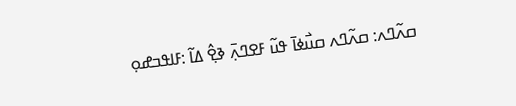ߛߍ߬ߣߍ: ߛߍ߬ߣߍ ߛߎ߯ߦߊ߫ ߟߎ߬ ߓߐߣߍ߲߫ ߢߐ߲߮ ߡߊ߬ :ߓߊߟߏߝߋ߲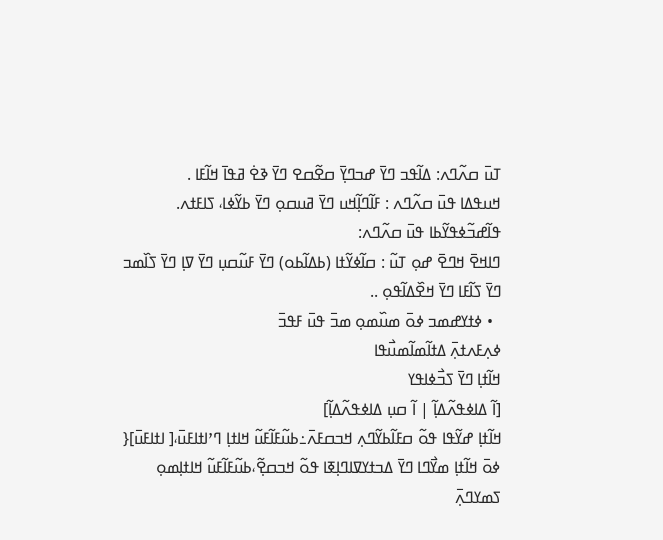ߠߎ߫ ߛߍ߬ߣߍ: ߡߊ߬ߟߏ ߣߌ߫ ߝߏߣߌ߲߫ ߛߐ߬ߛߐ ߣߌ߫ ߢߐ߭ ߥߟߊ߫ ߞߊ߬ߓߊ .
ߞߎߟߡߊ ߟߎ߫ ߛߍ߬ߣߍ : ߓߊ߬ߣߊ߲߬ߞߎ ߣߌ߫ ߥߎߛߋ߲ ߣߌ߫ ߕߌ߬ߦߊ، ߖߊߓߙߍ. ߟߊ߬ߝߏ߬ߦߟߌ߬ߕߊ ߟߎ߫ ߛߍ߬ߣߍ:
ߣߊߞߐ߫ ߞߣߐ߫ ߝߋ߲ ߠߎ߬ : ߛߊ߬ߦߌ߬ߙߊ (ߕߡߊ߬ߕߋ) ߣߌ߫ ߓߎ߬ߛߎ߲ ߣߌ߫ ߜߊ߲ ߣߌ߫ ߖߊ߰ߘߏ ߣߌ߫ ߖߊ߬ߓߊ ߣߌ߫ ߞߐ߰ߡߊ߬ߟߋ߲ ..
  • ߦߙߌߝߘߏ ߦߋ߫ ߘߎ߰ߘߋ߲ ߘߏ߫ ߟߎ߫ ߓߟߏ߫
ߦߍ߲ߓߍߙߍ߲߫ ߡߙߊ߬ߘߊ߬ߘߎ߯ߟߊ
ߞߊ߬ߙߊ߲ ߣߌ߫ ߖߏ߯ߦߊߟߌ
[ߊ߬ ߡߊߦߟߍ߬ߡߊ߲߬ | ߊ߬ ߛߎ߲ ߡߊߦߟߍ߬ߡߊ߲߬]
ߞߊ߬ߙߊ߲ ߝߌ߬ߟߊ ߟߋ߬ ߛߓߊ߬ߕߌ߬ߣߍ߲ ߞߏߛߓߍ߫߸ߕߎ߬ߓߊ߬ߓߎ߬ ߞߊߙߊ߲ ߣߴߊߙߊߓߎ߫،[ ߊߙߊߓߎ߫]{ ߦߋ߫ ߞߊ߬ߙߊ߲ ߘߌ߯ߣߊ ߣߌ߫ ߡߏߙߌߜߊߣߊ߲ߧߊ ߟߋ߬ ߞߏߛߐ߲߬،ߕߎ߬ߓߊ߬ߓߎ߬ ߞߊߙߊ߲ߘߋ߲ ߖߘߌߣߍ߲߫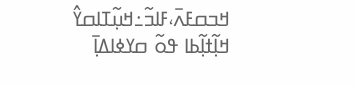ߞߏߛߓߍ߫،ߓߊߏ߬߸ߞߎ߲߬ߠߊߛߌ߮ ߞߊ߲߬ߙߊ߲߬ߕߊ ߟߋ߬ ߛߌߦߊߡߊ߲߫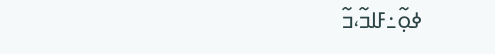ߦߋ߲߬߸ߓߊߏ߬،ߏ߬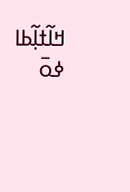ߞߊ߬ߙߊ߲߬ߕߊ ߦߋ߫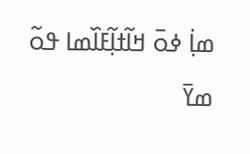ߘߊ߲߭ ߦߋ߫ ߞߊ߬ߙߊ߲߬ߓߊ߰ߘߊ ߟߋ߬ ߘߌ߫